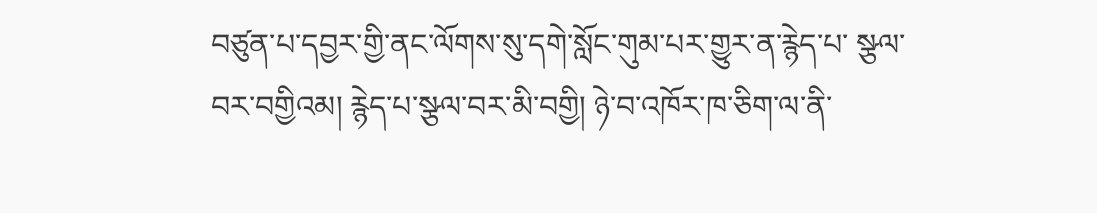བཙུན་པ་དབྱར་གྱི་ནང་ལོགས་སུ་དགེ་སློང་གུམ་པར་གྱུར་ན་རྙེད་པ་ སྩལ་བར་བགྱིའམ། རྙེད་པ་སྩལ་བར་མི་བགྱི། ཉེ་བ་འཁོར་ཁ་ཅིག་ལ་ནི་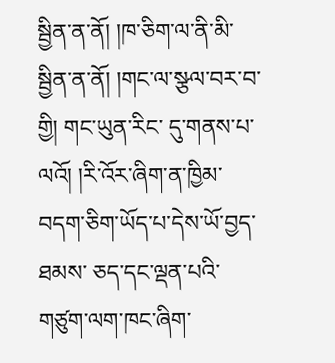སྦྱིན་ན་ནོ། །ཁ་ཅིག་ལ་ནི་མི་སྦྱིན་ན་ནོ། །གང་ལ་སྩལ་བར་བ་གྱི། གང་ཡུན་རིང་ དུ་གནས་པ་ལའོ། །རི་འོར་ཞིག་ན་ཁྱིམ་བདག་ཅིག་ཡོད་པ་དེས་ཡོ་བྱད་ཐམས་ ཅད་དང་ལྡན་པའི་གཙུག་ལག་ཁང་ཞིག་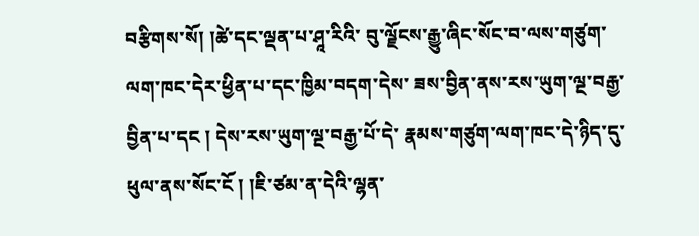བརྩིགས་སོ། །ཚེ་དང་ལྡན་པ་ཤཱ་རིའི་ བུ་ལྗོངས་རྒྱུ་ཞིང་སོང་བ་ལས་གཙུག་ལག་ཁང་དེར་ཕྱིན་པ་དང་ཁྱིམ་བདག་དེས་ ཟས་བྱིན་ནས་རས་ཡུག་ལྔ་བརྒྱ་བྱིན་པ་དང ། དེས་རས་ཡུག་ལྔ་བརྒྱ་པོ་དེ་ རྣམས་གཙུག་ལག་ཁང་དེ་ཉིད་དུ་ཕུལ་ནས་སོང་ངོ ། །ཇི་ཙམ་ན་དེའི་ལྷན་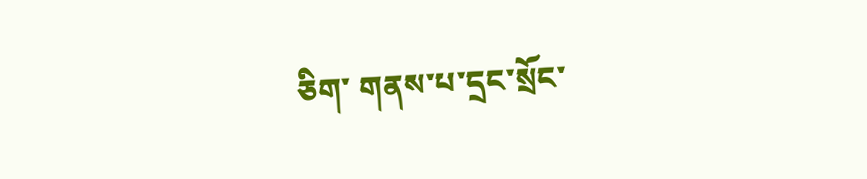ཅིག་ གནས་པ་དྲང་སྲོང་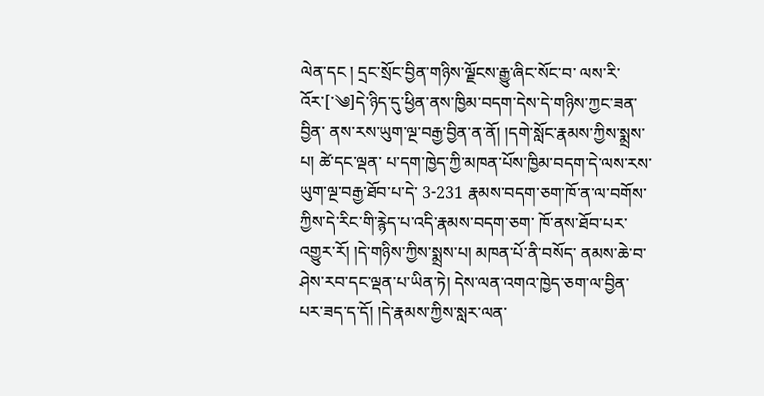ལེན་དང ། དྲང་སྲོང་བྱིན་གཉིས་ལྗོངས་རྒྱུ་ཞིང་སོང་བ་ ལས་རི་འོར་[་༄]དེ་ཉིད་དུ་ཕྱིན་ནས་ཁྱིམ་བདག་དེས་དེ་གཉིས་ཀྱང་ཟན་བྱིན་ ནས་རས་ཡུག་ལྔ་བརྒྱ་བྱིན་ན་ནོ། །དགེ་སློང་རྣམས་ཀྱིས་སྨྲས་པ། ཚེ་དང་ལྡན་ པ་དག་ཁྱེད་ཀྱི་མཁན་པོས་ཁྱིམ་བདག་དེ་ལས་རས་ཡུག་ལྔ་བརྒྱ་ཐོབ་པ་དེ་ 3-231 རྣམས་བདག་ཅག་ཁོ་ན་ལ་བགོས་ཀྱིས་དེ་རིང་གི་རྙེད་པ་འདི་རྣམས་བདག་ཅག་ ཁོ་ནས་ཐོབ་པར་འགྱུར་རོ། །དེ་གཉིས་ཀྱིས་སྨྲས་པ། མཁན་པོ་ནི་བསོད་ ནམས་ཆེ་བ་ཤེས་རབ་དང་ལྡན་པ་ཡིན་ཏེ། དེས་ལན་འགའ་ཁྱེད་ཅག་ལ་བྱིན་ པར་ཟད་ད་དོ། །དེ་རྣམས་ཀྱིས་སླར་ལན་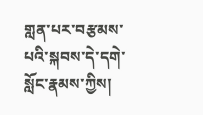གླན་པར་བརྩམས་པའི་སྐབས་དེ་དགེ་ སློང་རྣམས་ཀྱིས།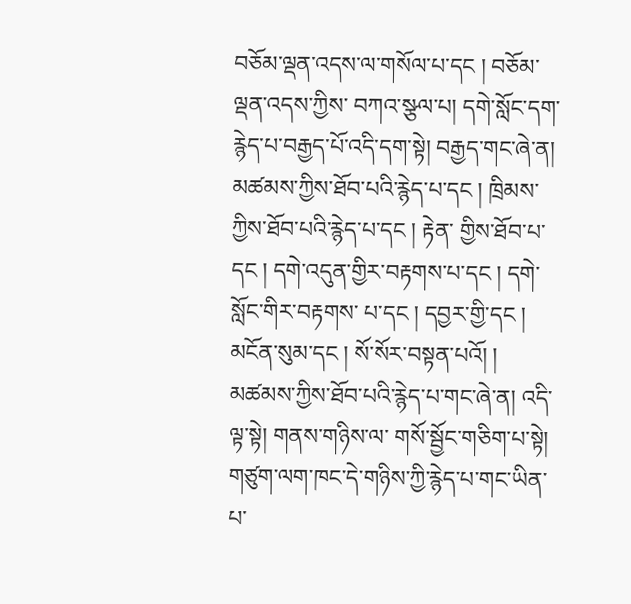བཅོམ་ལྡན་འདས་ལ་གསོལ་པ་དང ། བཅོམ་ལྡན་འདས་ཀྱིས་ བཀའ་སྩལ་པ། དགེ་སློང་དག་རྙེད་པ་བརྒྱད་པོ་འདི་དག་སྟེ། བརྒྱད་གང་ཞེ་ན། མཚམས་ཀྱིས་ཐོབ་པའི་རྙེད་པ་དང ། ཁྲིམས་ཀྱིས་ཐོབ་པའི་རྙེད་པ་དང ། རྟེན་ གྱིས་ཐོབ་པ་དང ། དགེ་འདུན་གྱིར་བརྟགས་པ་དང ། དགེ་སློང་གིར་བརྟགས་ པ་དང ། དབྱར་གྱི་དང ། མངོན་སུམ་དང ། སོ་སོར་བསྟན་པའོ། ། མཚམས་ཀྱིས་ཐོབ་པའི་རྙེད་པ་གང་ཞེ་ན། འདི་ལྟ་སྟེ། གནས་གཉིས་ལ་ གསོ་སྦྱོང་གཅིག་པ་སྟེ། གཙུག་ལག་ཁང་དེ་གཉིས་ཀྱི་རྙེད་པ་གང་ཡིན་པ་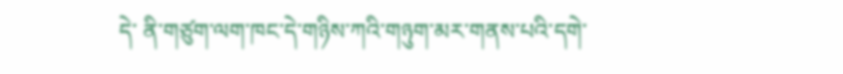དེ་ ནི་གཙུག་ལག་ཁང་དེ་གཉིས་ཀའི་གཉུག་མར་གནས་པའི་དགེ་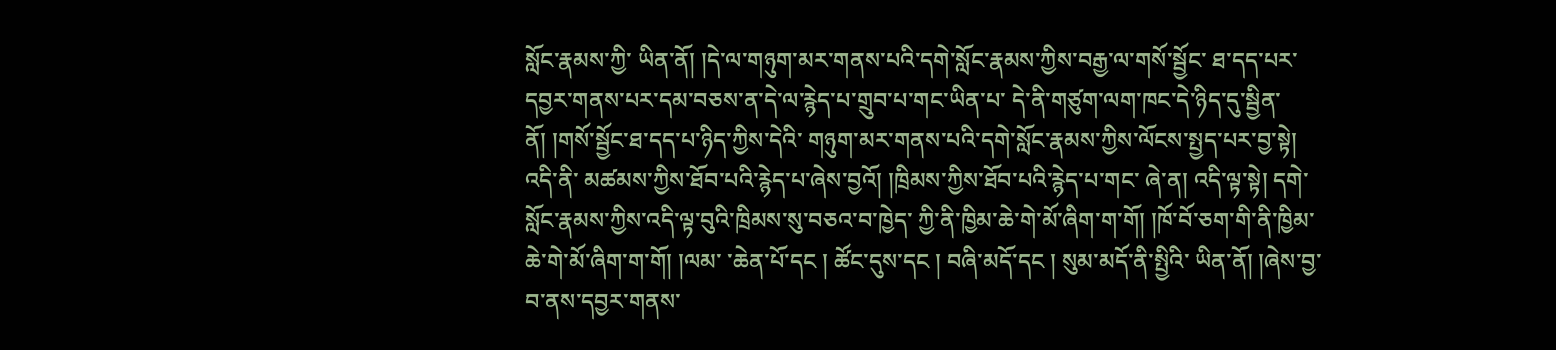སློང་རྣམས་ཀྱི་ ཡིན་ནོ། །དེ་ལ་གཉུག་མར་གནས་པའི་དགེ་སློང་རྣམས་ཀྱིས་བརྒྱ་ལ་གསོ་སྦྱོང་ ཐ་དད་པར་དབྱར་གནས་པར་དམ་བཅས་ན་དེ་ལ་རྙེད་པ་གྲུབ་པ་གང་ཡིན་པ་ དེ་ནི་གཙུག་ལག་ཁང་དེ་ཉིད་དུ་སྦྱིན་ནོ། །གསོ་སྦྱོང་ཐ་དད་པ་ཉིད་ཀྱིས་དེའི་ གཉུག་མར་གནས་པའི་དགེ་སློང་རྣམས་ཀྱིས་ལོངས་སྤྱད་པར་བྱ་སྟེ། འདི་ནི་ མཚམས་ཀྱིས་ཐོབ་པའི་རྙེད་པ་ཞེས་བྱའོ། །ཁྲིམས་ཀྱིས་ཐོབ་པའི་རྙེད་པ་གང་ ཞེ་ན། འདི་ལྟ་སྟེ། དགེ་སློང་རྣམས་ཀྱིས་འདི་ལྟ་བུའི་ཁྲིམས་སུ་བཅའ་བ་ཁྱེད་ ཀྱི་ནི་ཁྱིམ་ཆེ་གེ་མོ་ཞིག་ག་གོ། །ཁོ་བོ་ཅག་གི་ནི་ཁྱིམ་ཆེ་གེ་མོ་ཞིག་ག་གོ། །ལམ་ ་ཆེན་པོ་དང ། ཚོང་དུས་དང ། བཞི་མདོ་དང ། སུམ་མདོ་ནི་སྤྱིའི་ ཡིན་ནོ། །ཞེས་བྱ་བ་ནས་དབྱར་གནས་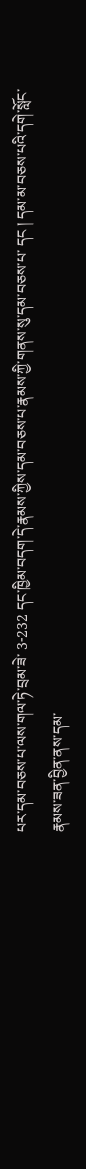པར་དམ་བཅས་པ་ལས་གལ་ཏེ་བྲམ་ཟེ་ 3-232 དང་ཁྱིམ་བདག་དེ་རྣམས་ཀྱིས་དམ་བཅས་པ་རྣམས་ཀྱི་གནས་སུ་དམ་བཅས་པ་ དང ། དམ་མ་བཅས་པའི་དགེ་སློང་རྣམས་ཟན་བྱིན་ནས་དམ་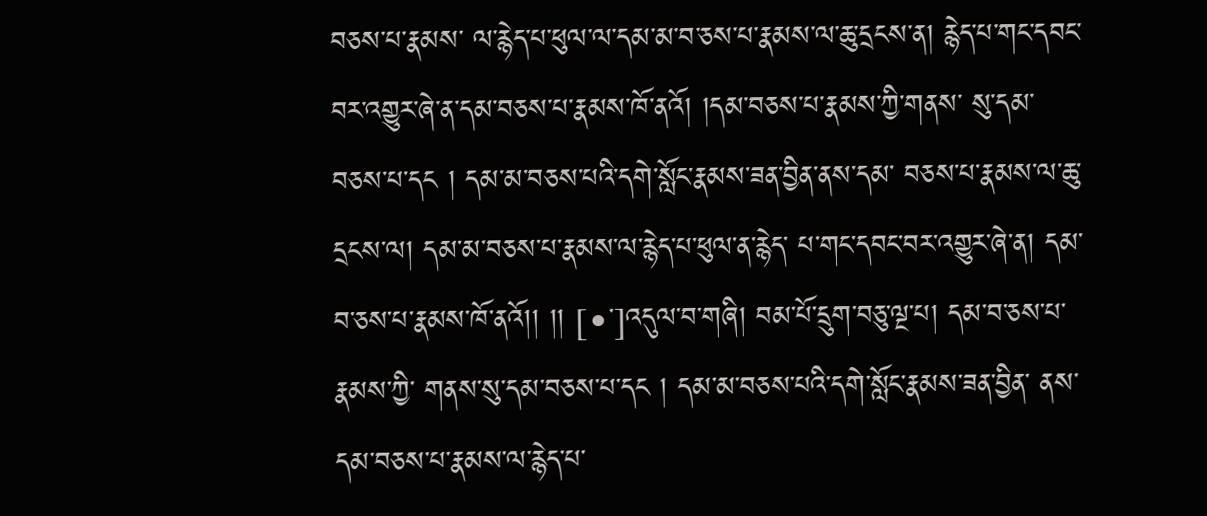བཅས་པ་རྣམས་ ལ་རྙེད་པ་ཕུལ་ལ་དམ་མ་བ་ཅས་པ་རྣམས་ལ་ཆུ་དྲངས་ན། རྙེད་པ་གང་དབང་ བར་འགྱུར་ཞེ་ན་དམ་བཅས་པ་རྣམས་ཁོ་ནའོ། །དམ་བཅས་པ་རྣམས་ཀྱི་གནས་ སུ་དམ་བཅས་པ་དང ། དམ་མ་བཅས་པའི་དགེ་སློང་རྣམས་ཟན་བྱིན་ནས་དམ་ བཅས་པ་རྣམས་ལ་ཆུ་དྲངས་ལ། དམ་མ་བཅས་པ་རྣམས་ལ་རྙེད་པ་ཕུལ་ན་རྙེད་ པ་གང་དབང་བར་འགྱུར་ཞེ་ན། དམ་བ་ཅས་པ་རྣམས་ཁོ་ནའོ།། །། [•་]འདུལ་བ་གཞི། བམ་པོ་དྲུག་བཅུ་ལྔ་པ། དམ་བ་ཅས་པ་རྣམས་ཀྱི་ གནས་སུ་དམ་བཅས་པ་དང ། དམ་མ་བཅས་པའི་དགེ་སློང་རྣམས་ཟན་བྱིན་ ནས་དམ་བཅས་པ་རྣམས་ལ་རྙེད་པ་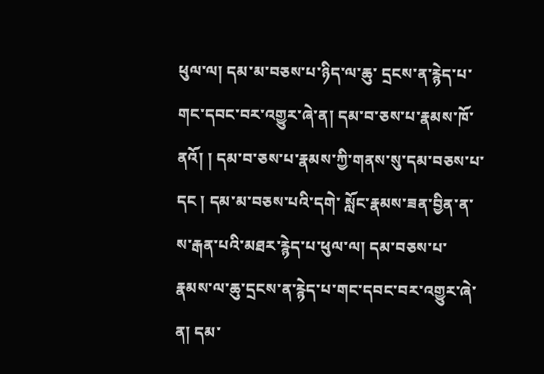ཕུལ་ལ། དམ་མ་བཅས་པ་ཉིད་ལ་ཆུ་ དྲངས་ན་རྙེད་པ་གང་དབང་བར་འགྱུར་ཞེ་ན། དམ་བ་ཅས་པ་རྣམས་ཁོ་ནའོ། ། དམ་བ་ཅས་པ་རྣམས་ཀྱི་གནས་སུ་དམ་བཅས་པ་དང ། དམ་མ་བཅས་པའི་དགེ་ སློང་རྣམས་ཟན་བྱིན་ན་ས་རྒན་པའི་མཐར་རྙེད་པ་ཕུལ་ལ། དམ་བཅས་པ་ རྣམས་ལ་ཆུ་དྲངས་ན་རྙེད་པ་གང་དབང་བར་འགྱུར་ཞེ་ན། དམ་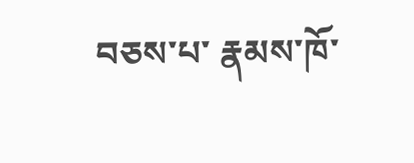བཅས་པ་ རྣམས་ཁོ་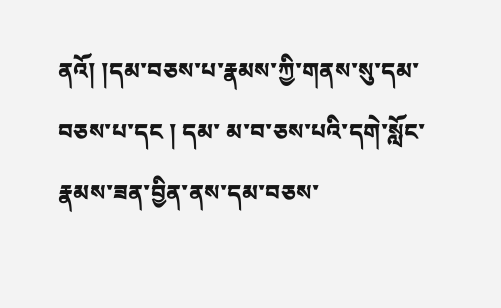ནའོ། །དམ་བཅས་པ་རྣམས་ཀྱི་གནས་སུ་དམ་བཅས་པ་དང ། དམ་ མ་བ་ཅས་པའི་དགེ་སློང་རྣམས་ཟན་བྱིན་ནས་དམ་བཅས་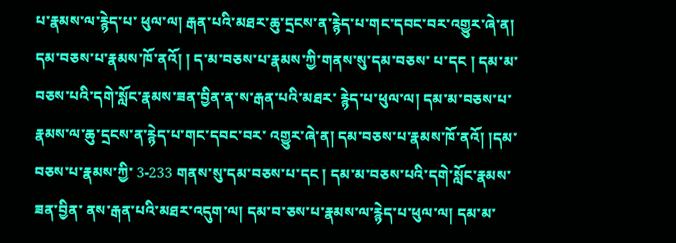པ་རྣམས་ལ་རྙེད་པ་ ཕུལ་ལ། རྒན་པའི་མཐར་ཆུ་དྲངས་ན་རྙེད་པ་གང་དབང་བར་འགྱུར་ཞེ་ན། དམ་བཅས་པ་རྣམས་ཁོ་ནའོ། ། ད་མ་བཅས་པ་རྣམས་ཀྱི་གནས་སུ་དམ་བཅས་ པ་དང ། དམ་མ་བཅས་པའི་དགེ་སློང་རྣམས་ཟན་བྱིན་ན་ས་རྒན་པའི་མཐར་ རྙེད་པ་ཕུལ་ལ། དམ་མ་བཅས་པ་རྣམས་ལ་ཆུ་དྲངས་ན་རྙེད་པ་གང་དབང་བར་ འགྱུར་ཞེ་ན། དམ་བཅས་པ་རྣམས་ཁོ་ནའོ། །དམ་བཅས་པ་རྣམས་ཀྱི་ 3-233 གནས་སུ་དམ་བཅས་པ་དང ། དམ་མ་བཅས་པའི་དགེ་སློང་རྣམས་ཟན་བྱིན་ ནས་རྒན་པའི་མཐར་འདུག་ལ། དམ་བ་ཅས་པ་རྣམས་ལ་རྙེད་པ་ཕུལ་ལ། དམ་མ་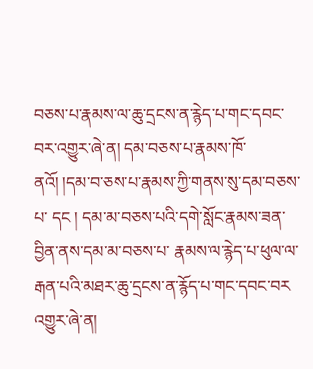བཅས་པ་རྣམས་ལ་ཆུ་དྲངས་ན་རྙེད་པ་གང་དབང་བར་འགྱུར་ཞེ་ན། དམ་བཅས་པ་རྣམས་ཁོ་ནའོ། །དམ་བ་ཅས་པ་རྣམས་ཀྱི་གནས་སུ་དམ་བཅས་པ་ དང ། དམ་མ་བཅས་པའི་དགེ་སློང་རྣམས་ཟན་བྱིན་ནས་དམ་མ་བཅས་པ་ རྣམས་ལ་རྙེད་པ་ཕུལ་ལ་རྒན་པའི་མཐར་ཆུ་དྲངས་ན་རྙོད་པ་གང་དབང་བར འགྱུར་ཞེ་ན།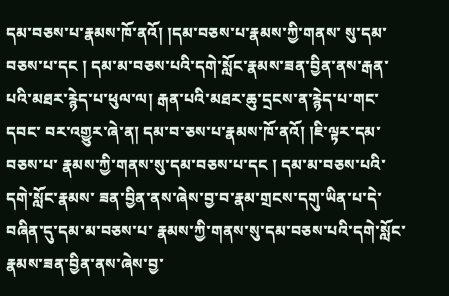དམ་བཅས་པ་རྣམས་ཁོ་ནའོ། །དམ་བཅས་པ་རྣམས་ཀྱི་གནས་ སུ་དམ་བཅས་པ་དང ། དམ་མ་བཅས་པའི་དགེ་སློང་རྣམས་ཟན་བྱིན་ནས་རྒན་ པའི་མཐར་རྙེད་པ་ཕུལ་ལ། རྒན་པའི་མཐར་ཆུ་དྲངས་ན་རྙེད་པ་གང་དབང་ བར་འགྱུར་ཞེ་ན། དམ་བ་ཅས་པ་རྣམས་ཁོ་ནའོ། །ཇི་ལྟར་དམ་བཅས་པ་ རྣམས་ཀྱི་གནས་སུ་དམ་བཅས་པ་དང ། དམ་མ་བཅས་པའི་དགེ་སློང་རྣམས་ ཟན་བྱིན་ནས་ཞེས་བྱ་བ་རྣམ་གྲངས་དགུ་ཡིན་པ་དེ་བཞིན་དུ་དམ་མ་བཅས་པ་ རྣམས་ཀྱི་གནས་སུ་དམ་བཅས་པའི་དགེ་སློང་རྣམས་ཟན་བྱིན་ནས་ཞེས་བྱ་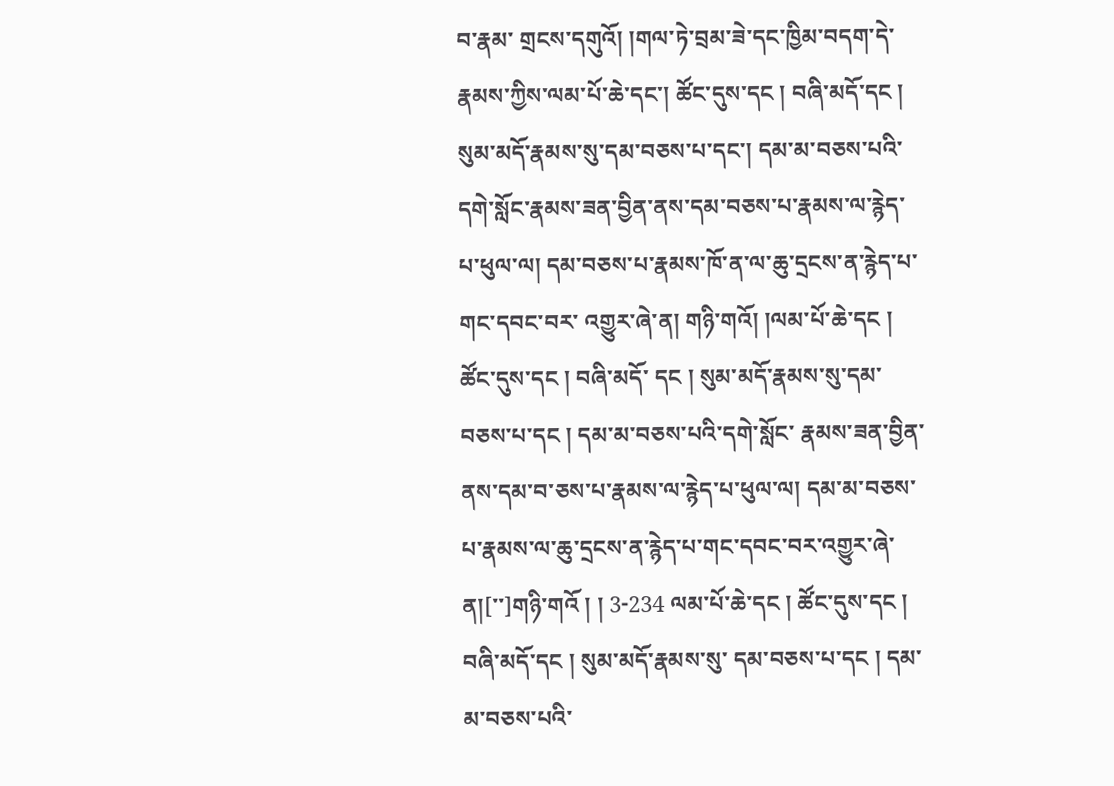བ་རྣམ་ གྲངས་དགུའོ། །གལ་ཏེ་བྲམ་ཟེ་དང་ཁྱིམ་བདག་དེ་རྣམས་ཀྱིས་ལམ་པོ་ཆེ་དང་། ཚོང་དུས་དང ། བཞི་མདོ་དང ། སུམ་མདོ་རྣམས་སུ་དམ་བཅས་པ་དང་། དམ་མ་བཅས་པའི་དགེ་སློང་རྣམས་ཟན་བྱིན་ནས་དམ་བཅས་པ་རྣམས་ལ་རྙེད་ པ་ཕུལ་ལ། དམ་བཅས་པ་རྣམས་ཁོ་ན་ལ་ཆུ་དྲངས་ན་རྙེད་པ་གང་དབང་བར་ འགྱུར་ཞེ་ན། གཉི་གའོ། །ལམ་པོ་ཆེ་དང ། ཚོང་དུས་དང ། བཞི་མདོ་ དང ། སུམ་མདོ་རྣམས་སུ་དམ་བཅས་པ་དང ། དམ་མ་བཅས་པའི་དགེ་སློང་ རྣམས་ཟན་བྱིན་ནས་དམ་བ་ཅས་པ་རྣམས་ལ་རྙེད་པ་ཕུལ་ལ། དམ་མ་བཅས་ པ་རྣམས་ལ་ཆུ་དྲངས་ན་རྙེད་པ་གང་དབང་བར་འགྱུར་ཞེ་ན།[་་]གཉི་གའོ ། ། 3-234 ལམ་པོ་ཆེ་དང ། ཚོང་དུས་དང ། བཞི་མདོ་དང ། སུམ་མདོ་རྣམས་སུ་ དམ་བཅས་པ་དང ། དམ་མ་བཅས་པའི་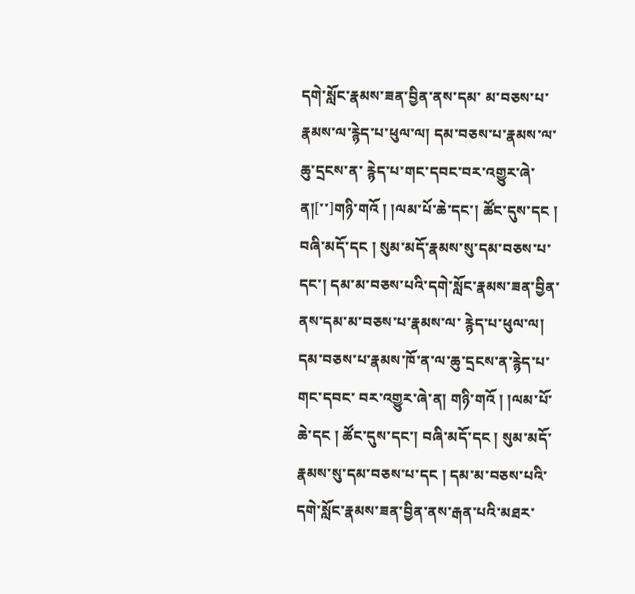དགེ་སློང་རྣམས་ཟན་བྱིན་ནས་དམ་ མ་བཅས་པ་རྣམས་ལ་རྙེད་པ་ཕུལ་ལ། དམ་བཅས་པ་རྣམས་ལ་ཆུ་དྲངས་ན་ རྙེད་པ་གང་དབང་བར་འགྱུར་ཞེ་ན།[་་]གཉི་གའོ ། །ལམ་པོ་ཆེ་དང་། ཚོང་དུས་དང ། བཞི་མདོ་དང ། སུམ་མདོ་རྣམས་སུ་དམ་བཅས་པ་དང་། དམ་མ་བཅས་པའི་དགེ་སློང་རྣམས་ཟན་བྱིན་ནས་དམ་མ་བཅས་པ་རྣམས་ལ་ རྙེད་པ་ཕུལ་ལ། དམ་བཅས་པ་རྣམས་ཁོ་ན་ལ་ཆུ་དྲངས་ན་རྙེད་པ་གང་དབང་ བར་འགྱུར་ཞེ་ན། གཉི་གའོ ། །ལམ་པོ་ཆེ་དང ། ཚོང་དུས་དང་། བཞི་མདོ་དང ། སུམ་མདོ་རྣམས་སུ་དམ་བཅས་པ་དང ། དམ་མ་བཅས་པའི་ དགེ་སློང་རྣམས་ཟན་བྱིན་ནས་རྒན་པའི་མཐར་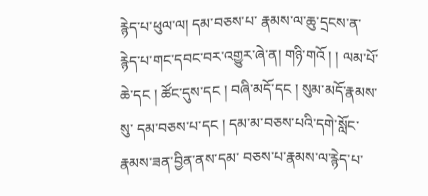རྙེད་པ་ཕུལ་ལ། དམ་བཅས་པ་ རྣམས་ལ་ཆུ་དྲངས་ན་རྙེད་པ་གང་དབང་བར་འགྱུར་ཞེ་ན། གཉི་གའོ ། ། ལམ་པོ་ཆེ་དང ། ཚོང་དུས་དང ། བཞི་མདོ་དང ། སུམ་མདོ་རྣམས་སུ་ དམ་བཅས་པ་དང ། དམ་མ་བཅས་པའི་དགེ་སློང་རྣམས་ཟན་བྱིན་ནས་དམ་ བཅས་པ་རྣམས་ལ་རྙེད་པ་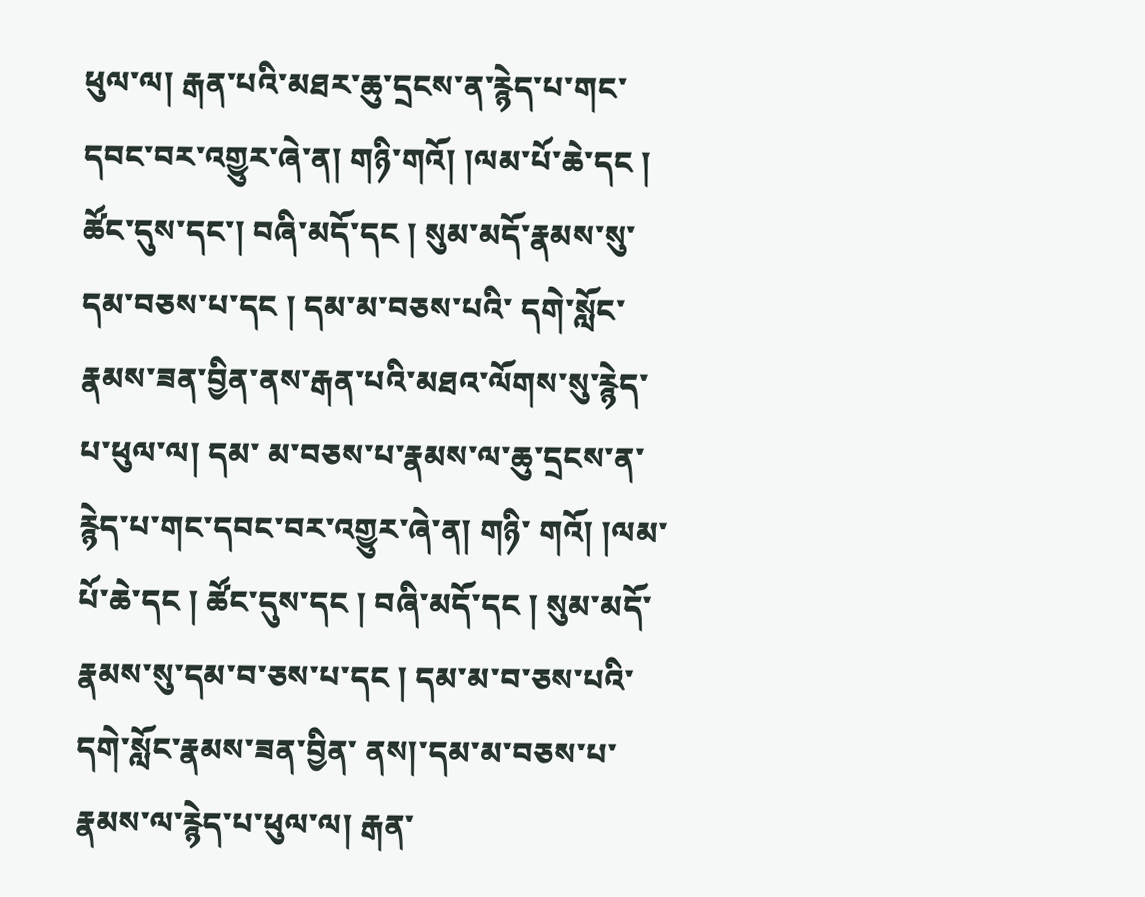ཕུལ་ལ། རྒན་པའི་མཐར་ཆུ་དྲངས་ན་རྙེད་པ་གང་ དབང་བར་འགྱུར་ཞེ་ན། གཉི་གའོ། །ལམ་པོ་ཆེ་དང ། ཚོང་དུས་དང་། བཞི་མདོ་དང ། སུམ་མདོ་རྣམས་སུ་དམ་བཅས་པ་དང ། དམ་མ་བཅས་པའི་ དགེ་སློང་རྣམས་ཟན་བྱིན་ནས་རྒན་པའི་མཐའ་ལོགས་སུ་རྙེད་པ་ཕུལ་ལ། དམ་ མ་བཅས་པ་རྣམས་ལ་ཆུ་དྲངས་ན་རྙེད་པ་གང་དབང་བར་འགྱུར་ཞེ་ན། གཉི་ གའོ། །ལམ་པོ་ཆེ་དང ། ཚོང་དུས་དང ། བཞི་མདོ་དང ། སུམ་མདོ་ རྣམས་སུ་དམ་བ་ཅས་པ་དང ། དམ་མ་བ་ཅས་པའི་དགེ་སློང་རྣམས་ཟན་བྱིན་ ནས།་དམ་མ་བཅས་པ་རྣམས་ལ་རྙེད་པ་ཕུལ་ལ། རྒན་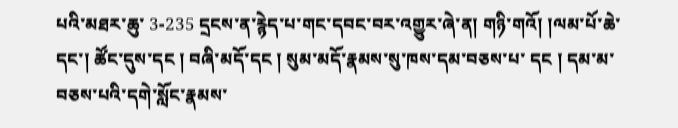པའི་མཐར་ཆུ་ 3-235 དྲངས་ན་རྙེད་པ་གང་དབང་བར་འགྱུར་ཞེ་ན། གཉི་གའོ། །ལམ་པོ་ཆེ་དང་། ཚོང་དུས་དང ། བཞི་མདོ་དང ། སུམ་མདོ་རྣམས་སུ་ཁས་དམ་བཅས་པ་ དང ། དམ་མ་བཅས་པའི་དགེ་སློང་རྣམས་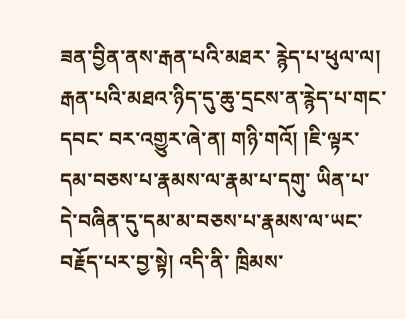ཟན་བྱིན་ནས་རྒན་པའི་མཐར་ རྙེད་པ་ཕུལ་ལ། རྒན་པའི་མཐའ་ཉིད་དུ་ཆུ་དྲངས་ན་རྙེད་པ་གང་དབང་ བར་འགྱུར་ཞེ་ན། གཉི་གའོ། །ཇི་ལྟར་དམ་བཅས་པ་རྣམས་ལ་རྣམ་པ་དགུ་ ཡིན་པ་དེ་བཞིན་དུ་དམ་མ་བཅས་པ་རྣམས་ལ་ཡང་བརྗོད་པར་བྱ་སྟེ། འདི་ནི་ ཁྲིམས་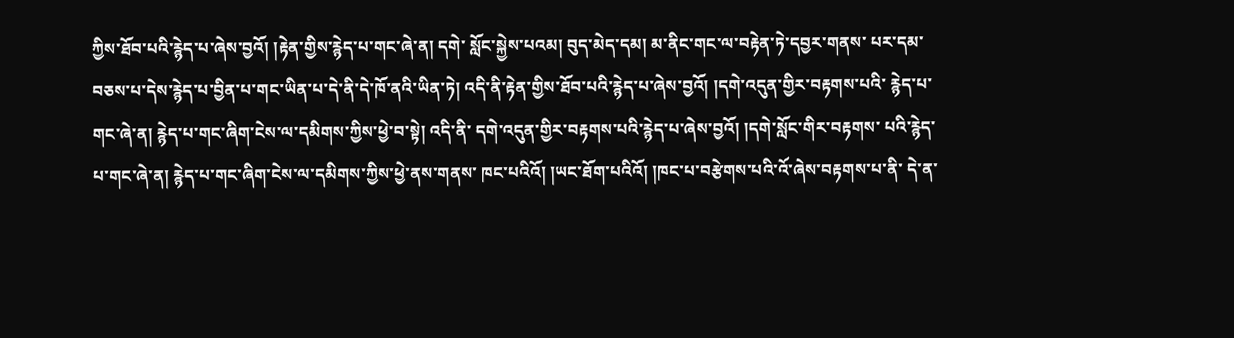ཀྱིས་ཐོབ་པའི་རྙེད་པ་ཞེས་བྱའོ། །རྟེན་གྱིས་རྙེད་པ་གང་ཞེ་ན། དགེ་ སློང་སྐྱེས་པའམ། བུད་མེད་དམ། མ་ནིང་གང་ལ་བརྟེན་ཏེ་དབྱར་གནས་ པར་དམ་བཅས་པ་དེས་རྙེད་པ་བྱིན་པ་གང་ཡིན་པ་དེ་ནི་དེ་ཁོ་ནའི་ཡིན་ཏེ། འདི་ནི་རྟེན་གྱིས་ཐོབ་པའི་རྙེད་པ་ཞེས་བྱའོ། །དགེ་འདུན་གྱིར་བརྟགས་པའི་ རྙེད་པ་གང་ཞེ་ན། རྙེད་པ་གང་ཞིག་ངེས་ལ་དམིགས་ཀྱིས་ཕྱེ་བ་སྟེ། འདི་ནི་ དགེ་འདུན་གྱིར་བརྟགས་པའི་རྙེད་པ་ཞེས་བྱའོ། །དགེ་སློང་གིར་བརྟགས་ པའི་རྙེད་པ་གང་ཞེ་ན། རྙེད་པ་གང་ཞིག་ངེས་ལ་དམིགས་ཀྱིས་ཕྱེ་ནས་གནས་ ཁང་པའིའོ། །ཡང་ཐོག་པའིའོ། །ཁང་པ་བརྩེགས་པའི་འོ་ཞེས་བརྟགས་པ་ནི་ དེ་ན་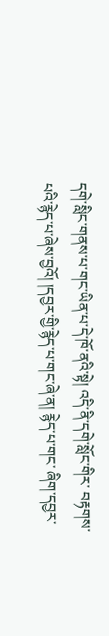དགེ་སླིང་གནས་པ་གང་ཡིན་པ་དེ་ཁོ་ནའི་སྟེ། འདི་ནི་དགེ་སློང་གིར་ བརྟགས་པའི་རྙེད་པ་ཞེས་བྱའོ། །དབྱར་གྱི་རྙེད་པ་གང་ཞེ་ན། རྙེད་པ་གང་ ཞིག་དབྱར་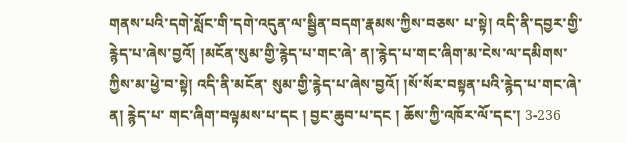གནས་པའི་དགེ་སློང་གི་དགེ་འདུན་ལ་སྦྱིན་བདག་རྣམས་ཀྱིས་བཅས་ པ་སྟེ། འདི་ནི་དབྱར་གྱི་རྙེད་པ་ཞེས་བྱའོ། །མངོན་སུམ་གྱི་རྙེད་པ་གང་ཞེ་ ན།་རྙེད་པ་གང་ཞིག་མ་ངེས་ལ་དམིགས་ཀྱིས་མ་ཕྱེ་བ་སྟེ། འདི་ནི་མངོན་ སུམ་གྱི་རྙེད་པ་ཞེས་བྱའོ། །སོ་སོར་བསྟན་པའི་རྙེད་པ་གང་ཞེ་ན། རྙེད་པ་ གང་ཞིག་བལྟམས་པ་དང ། བྱང་ཆུབ་པ་དང ། ཆོས་ཀྱི་འཁོར་ལོ་དང་། 3-236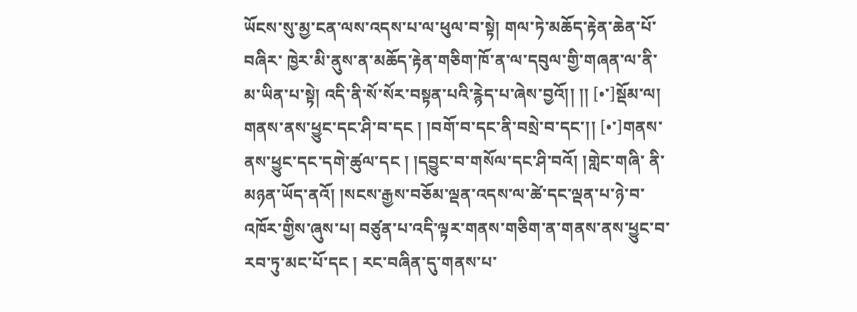ཡོངས་སུ་མྱ་ངན་ལས་འདས་པ་ལ་ཕུལ་བ་སྟེ། གལ་ཏེ་མཆོད་རྟེན་ཆེན་པོ་བཞིར་ ཁྱེར་མི་ནུས་ན་མཆོད་རྟེན་གཅིག་ཁོ་ན་ལ་དབུལ་གྱི་གཞན་ལ་ནི་མ་ཡིན་པ་སྟེ། འདི་ནི་སོ་སོར་བསྟན་པའི་རྙེད་པ་ཞེས་བྱའོ།། །། [•་]སྡོམ་ལ། གནས་ནས་ཕྱུང་དང་ཤི་བ་དང ། །བགོ་བ་དང་ནི་བསྲེ་བ་དང་།། [•་]གནས་ནས་ཕྱུང་དང་དགེ་ཚུལ་དང ། །དབྱུང་བ་གསོལ་དང་ཤི་བའོ། །གླེང་གཞི་ ནི་མཉན་ཡོད་ནའོ། །སངས་རྒྱས་བཅོམ་ལྡན་འདས་ལ་ཚེ་དང་ལྡན་པ་ཉེ་བ་ འཁོར་གྱིས་ཞུས་པ། བཙུན་པ་འདི་ལྟར་གནས་གཅིག་ན་གནས་ནས་ཕྱུང་བ་ རབ་ཏུ་མང་པོ་དང ། རང་བཞིན་དུ་གནས་པ་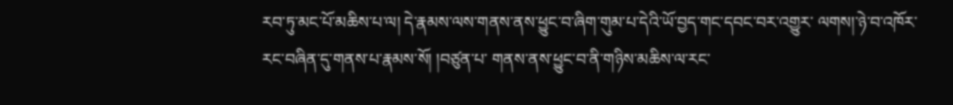རབ་ཏུ་མང་པོ་མཆིས་པ་ལ། དེ་རྣམས་ལས་གནས་ནས་ཕྱུང་བ་ཞིག་གུམ་པ་དེའི་ཡོ་བྱད་གང་དབང་བར་འགྱུར་ ལགས།་ཉེ་བ་འཁོར་རང་བཞིན་དུ་གནས་པ་རྣམས་སོ། །བཙུན་པ་ གནས་ནས་ཕྱུང་བ་ནི་གཉིས་མཆིས་ལ་རང་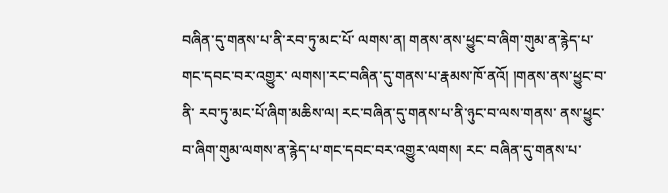བཞིན་དུ་གནས་པ་ནི་རབ་ཏུ་མང་པོ་ ལགས་ན། གནས་ནས་ཕྱུང་བ་ཞིག་གུམ་ན་རྙེད་པ་གང་དབང་བར་འགྱུར་ ལགས།་རང་བཞིན་དུ་གནས་པ་རྣམས་ཁོ་ནའོ། །གནས་ནས་ཕྱུང་བ་ནི་ རབ་ཏུ་མང་པོ་ཞིག་མཆིས་ལ། རང་བཞིན་དུ་གནས་པ་ནི་ཉུང་བ་ལས་གནས་ ནས་ཕྱུང་བ་ཞིག་གུམ་ལགས་ན་རྙེད་པ་གང་དབང་བར་འགྱུར་ལགས། རང་ བཞིན་དུ་གནས་པ་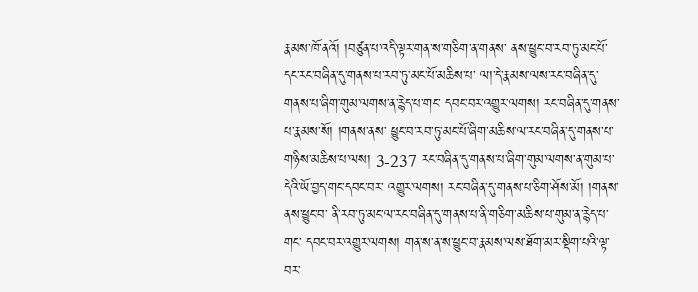རྣམས་ཁོ་ནའོ། །བཙུན་པ་འདི་ལྟར་གན་ས་གཅིག་ན་གནས་ ནས་ཕྱུང་བ་རབ་ཏུ་མང་པོ་དང་རང་བཞིན་དུ་གནས་པ་རབ་ཏུ་མང་པོ་མཆིས་པ་ ལ།་དེ་རྣམས་ལས་རང་བཞིན་དུ་གནས་པ་ཞིག་གུམ་ལགས་ན་རྙེད་པ་གང་ དབང་བར་འགྱུར་ལགས། རང་བཞིན་དུ་གནས་པ་རྣམས་སོ། །གནས་ནས་ ཕྱུང་བ་རབ་ཏུ་མང་པོ་ཞིག་མཆིས་ལ་རང་བཞིན་དུ་གནས་པ་གཉིས་མཆིས་པ་ལས། 3-237 རང་བཞིན་དུ་གནས་པ་ཞིག་གུམ་ལགས་ན་གུམ་པ་དེའི་ཡོ་བྱད་གང་དབང་བར་ འགྱུར་ལགས། རང་བཞིན་དུ་གནས་པ་ཅིག་ཤོས་མོ། །གནས་ནས་ཕྱུང་བ་ ནི་རབ་ཏུ་མང་ལ་རང་བཞིན་དུ་གནས་པ་ནི་གཅིག་མཆིས་པ་གུམ་ན་རྙེད་པ་གང་ དབང་བར་འགྱུར་ལགས། གན་ས་ན་ས་ཕྱུང་བ་རྣམས་ལས་ཐོག་མར་སྡིག་པའི་ལྟ་ བར་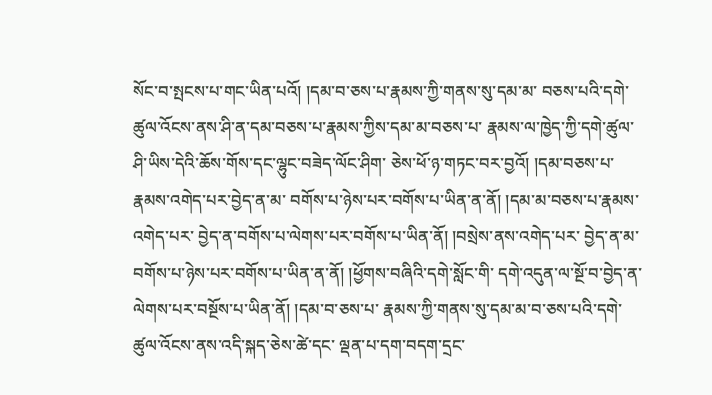སོང་བ་སྤངས་པ་གང་ཡིན་པའོ། །དམ་བ་ཅས་པ་རྣམས་ཀྱི་གནས་སུ་དམ་མ་ བཅས་པའི་དགེ་ཚུལ་འོངས་ནས་ཤི་ན་དམ་བཅས་པ་རྣམས་ཀྱིས་དམ་མ་བཅས་པ་ རྣམས་ལ་ཁྱེད་ཀྱི་དགེ་ཚུལ་ཤི་ཡིས་དེའི་ཆོས་གོས་དང་ལྷུང་བཟེད་ལོང་ཤིག་ ཅེས་ཕོ་ཉ་གཏང་བར་བྱའོ། །དམ་བཅས་པ་རྣམས་འགེད་པར་བྱེད་ན་མ་ བགོས་པ་ཉེས་པར་བགོས་པ་ཡིན་ན་ནོ། །དམ་མ་བཅས་པ་རྣམས་འགེད་པར་ བྱེད་ན་བགོས་པ་ལེགས་པར་བགོས་པ་ཡིན་ནོ། །བསྲེས་ནས་འགེད་པར་ བྱེད་ན་མ་བགོས་པ་ཉེས་པར་བགོས་པ་ཡིན་ན་ནོ། །ཕྱོགས་བཞིའི་དགེ་སློང་གི་ དགེ་འདུན་ལ་སྔོ་བ་བྱེད་ན་ལེགས་པར་བསྔོས་པ་ཡིན་ནོ། །དམ་བ་ཅས་པ་ རྣམས་ཀྱི་གནས་སུ་དམ་མ་བ་ཅས་པའི་དགེ་ཚུལ་འོངས་ནས་འདི་སྐད་ཅེས་ཚེ་དང་ ལྡན་པ་དག་བདག་དྲང་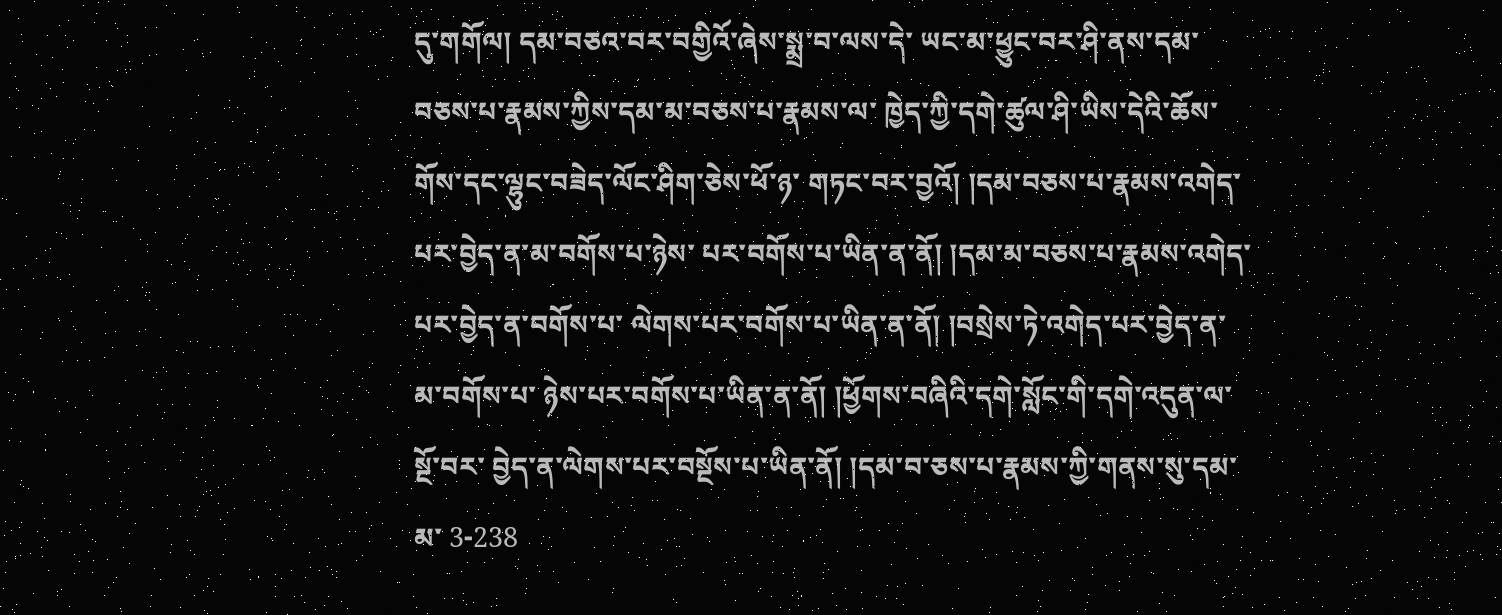དུ་གགོལ། དམ་བཅའ་བར་བགྱིའོ་ཞེས་སྨྲ་བ་ལས་དེ་ ཡང་མ་ཕྱུང་བར་ཤི་ནས་དམ་བཅས་པ་རྣམས་ཀྱིས་དམ་མ་བཅས་པ་རྣམས་ལ་ ཁྱེད་ཀྱི་དགེ་ཚུལ་ཤི་ཡིས་དེའི་ཆོས་གོས་དང་ལྷུང་བཟེད་ལོང་ཤིག་ཅེས་ཕོ་ཉ་ གཏང་བར་བྱའོ། །དམ་བཅས་པ་རྣམས་འགེད་པར་བྱེད་ན་མ་བགོས་པ་ཉེས་ པར་བགོས་པ་ཡིན་ན་ནོ། །དམ་མ་བཅས་པ་རྣམས་འགེད་པར་བྱེད་ན་བགོས་པ་ ལེགས་པར་བགོས་པ་ཡིན་ན་ནོ། །བསྲེས་ཏེ་འགེད་པར་བྱེད་ན་མ་བགོས་པ་ ཉེས་པར་བགོས་པ་ཡིན་ན་ནོ། །ཕྱོགས་བཞིའི་དགེ་སློང་གི་དགེ་འདུན་ལ་སྔོ་བར་ བྱེད་ན་ལེགས་པར་བསྔོས་པ་ཡིན་ནོ། །དམ་བ་ཅས་པ་རྣམས་ཀྱི་གནས་སུ་དམ་མ་ 3-238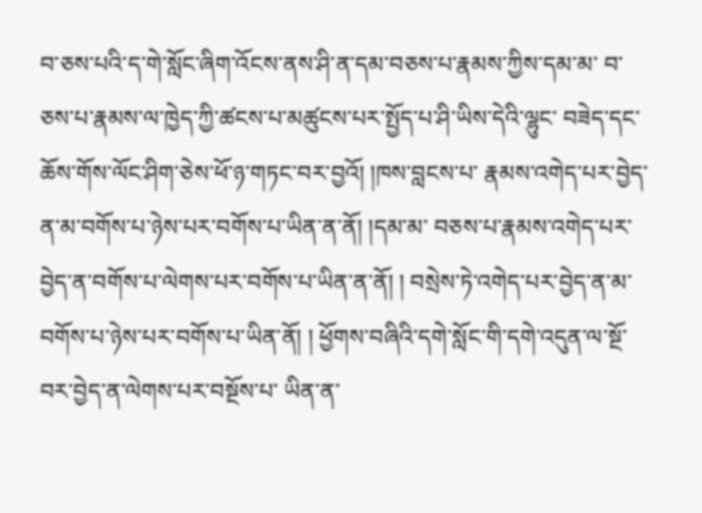བ་ཅས་པའི་ད་གེ་སློང་ཞིག་འོངས་ནས་ཤི་ན་དམ་བཅས་པ་རྣམས་ཀྱིས་དམ་མ་ བ་ཅས་པ་རྣམས་ལ་ཁྱེད་ཀྱི་ཚངས་པ་མཚུངས་པར་སྤྱོད་པ་ཤི་ཡིས་དེའི་ལྷུང་ བཟེད་དང་ཆོས་གོས་ལོང་ཤིག་ཅེས་ཕོ་ཉ་གཏང་བར་བྱའོ། །ཁས་བླངས་པ་ རྣམས་འགེད་པར་བྱེད་ན་མ་བགོས་པ་ཉེས་པར་བགོས་པ་ཡིན་ན་ནོ། །དམ་མ་ བཅས་པ་རྣམས་འགེད་པར་བྱེད་ན་བགོས་པ་ལེགས་པར་བགོས་པ་ཡིན་ན་ནོ། ། བསྲེས་ཏེ་འགེད་པར་བྱེད་ན་མ་བགོས་པ་ཉེས་པར་བགོས་པ་ཡིན་ནོ། ། ཕྱོགས་བཞིའི་དགེ་སློང་གི་དགེ་འདུན་ལ་སྔོ་བར་བྱེད་ན་ལེགས་པར་བསྔོས་པ་ ཡིན་ན་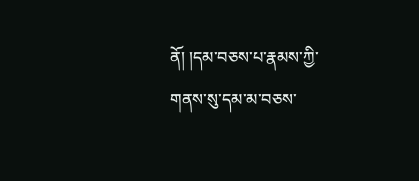ནོ། །དམ་བཅས་པ་རྣམས་ཀྱི་གནས་སུ་དམ་མ་བཅས་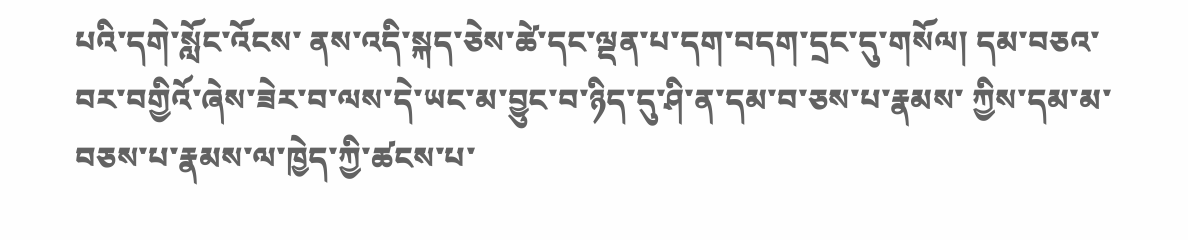པའི་དགེ་སློང་འོངས་ ནས་འདི་སྐད་ཅེས་ཚེ་དང་ལྡན་པ་དག་བདག་དྲང་དུ་གསོལ། དམ་བཅའ་ བར་བགྱིའོ་ཞེས་ཟེར་བ་ལས་དེ་ཡང་མ་བྱུང་བ་ཉིད་དུ་ཤི་ན་དམ་བ་ཅས་པ་རྣམས་ ཀྱིས་དམ་མ་བཅས་པ་རྣམས་ལ་ཁྱེད་ཀྱི་ཚངས་པ་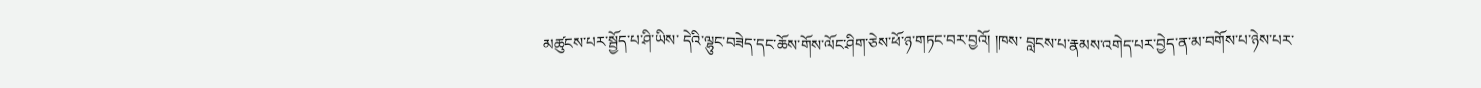མཚུངས་པར་སྦྱོད་པ་ཤི་ཡིས་ དེའི་ལྷུང་བཟེད་དང་ཆོས་གོས་ལོང་ཤིག་ཅེས་ཕོ་ཉ་གཏང་བར་བྱའོ། །ཁས་ བླངས་པ་རྣམས་འགེད་པར་བྱེད་ན་མ་བགོས་པ་ཉེས་པར་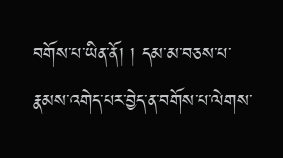བགོས་པ་ཡིན་ནོ། ། དམ་མ་བཅས་པ་རྣམས་འགེད་པར་བྱེད་ན་བགོས་པ་ལེགས་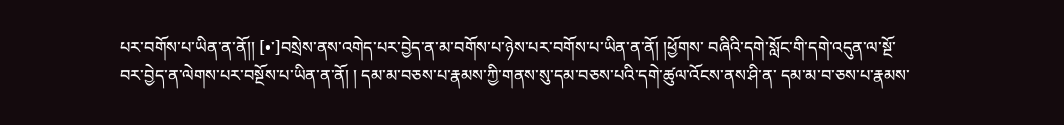པར་བགོས་པ་ཡིན་ན་ནོ།། [•་]བསྲེས་ནས་འགེད་པར་བྱེད་ན་མ་བགོས་པ་ཉེས་པར་བགོས་པ་ཡིན་ན་ནོ། །ཕྱོགས་ བཞིའི་དགེ་སློང་གི་དགེ་འདུན་ལ་སྔོ་བར་བྱེད་ན་ལེགས་པར་བསྔོས་པ་ཡིན་ན་ནོ། ། དམ་མ་བཅས་པ་རྣམས་ཀྱི་གནས་སུ་དམ་བཅས་པའི་དགེ་ཚུལ་འོངས་ནས་ཤི་ན་ དམ་མ་བ་ཅས་པ་རྣམས་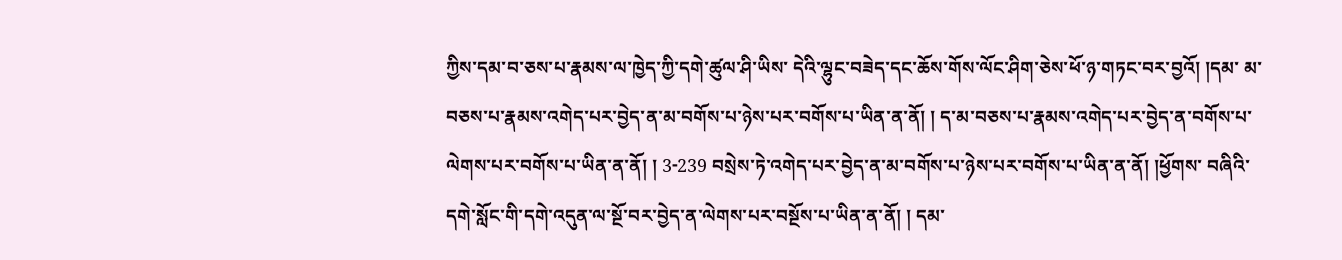ཀྱིས་དམ་བ་ཅས་པ་རྣམས་ལ་ཁྱེད་ཀྱི་དགེ་ཚུལ་ཤི་ཡིས་ དེའི་ལྷུང་བཟེད་དང་ཆོས་གོས་ལོང་ཤིག་ཅེས་ཕོ་ཉ་གཏང་བར་བྱའོ། །དམ་ མ་བཅས་པ་རྣམས་འགེད་པར་བྱེད་ན་མ་བགོས་པ་ཉེས་པར་བགོས་པ་ཡིན་ན་ནོ། ། ད་མ་བཅས་པ་རྣམས་འགེད་པར་བྱེད་ན་བགོས་པ་ལེགས་པར་བགོས་པ་ཡིན་ན་ནོ། ། 3-239 བསྲེས་ཏེ་འགེད་པར་བྱེད་ན་མ་བགོས་པ་ཉེས་པར་བགོས་པ་ཡིན་ན་ནོ། །ཕྱོགས་ བཞིའི་དགེ་སློང་གི་དགེ་འདུན་ལ་སྔོ་བར་བྱེད་ན་ལེགས་པར་བསྔོས་པ་ཡིན་ན་ནོ། ། དམ་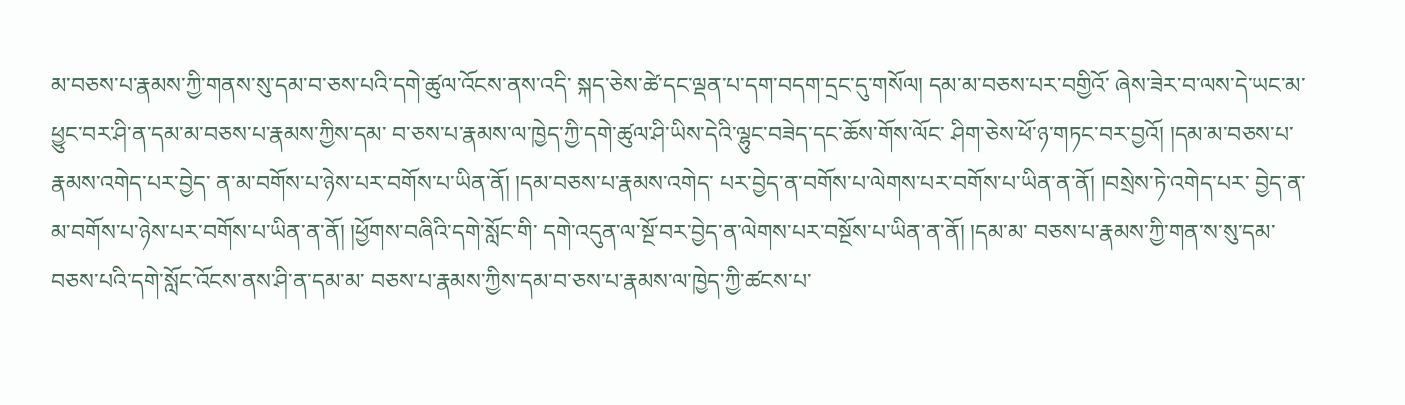མ་བཅས་པ་རྣམས་ཀྱི་གནས་སུ་དམ་བ་ཅས་པའི་དགེ་ཚུལ་འོངས་ནས་འདི་ སྐད་ཅེས་ཚེ་དང་ལྡན་པ་དག་བདག་དྲང་དུ་གསོལ། དམ་མ་བཅས་པར་བགྱིའོ་ ཞེས་ཟེར་བ་ལས་དེ་ཡང་མ་ཕྱུང་བར་ཤི་ན་དམ་མ་བཅས་པ་རྣམས་ཀྱིས་དམ་ བ་ཅས་པ་རྣམས་ལ་ཁྱེད་ཀྱི་དགེ་ཚུལ་ཤི་ཡིས་དེའི་ལྷུང་བཟེད་དང་ཆོས་གོས་ལོང་ ཤིག་ཅེས་ཕོ་ཉ་གཏང་བར་བྱའོ། །དམ་མ་བཅས་པ་རྣམས་འགེད་པར་བྱེད་ ན་མ་བགོས་པ་ཉེས་པར་བགོས་པ་ཡིན་ནོ། །དམ་བཅས་པ་རྣམས་འགེད་ པར་བྱེད་ན་བགོས་པ་ལེགས་པར་བགོས་པ་ཡིན་ན་ནོ། །བསྲེས་ཏེ་འགེད་པར་ བྱེད་ན་མ་བགོས་པ་ཉེས་པར་བགོས་པ་ཡིན་ན་ནོ། །ཕྱོགས་བཞིའི་དགེ་སློང་གི་ དགེ་འདུན་ལ་སྔོ་བར་བྱེད་ན་ལེགས་པར་བསྔོས་པ་ཡིན་ན་ནོ། །དམ་མ་ བཅས་པ་རྣམས་ཀྱི་གན་ས་སུ་དམ་བཅས་པའི་དགེ་སློང་འོངས་ནས་ཤི་ན་དམ་མ་ བཅས་པ་རྣམས་ཀྱིས་དམ་བ་ཅས་པ་རྣམས་ལ་ཁྱེད་ཀྱི་ཚངས་པ་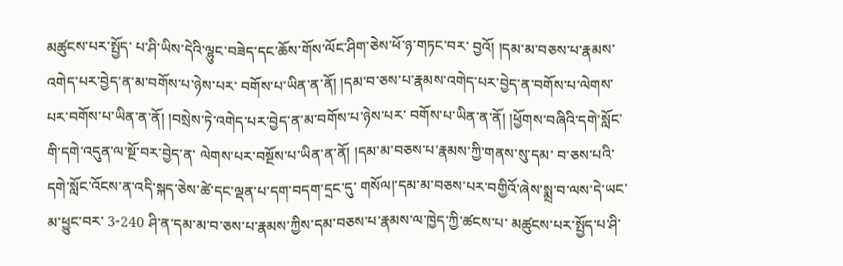མཚུངས་པར་སྤྱོད་ པ་ཤི་ཡིས་དེའི་ལྷུང་བཟེད་དང་ཆོས་གོས་ལོང་ཤིག་ཅེས་ཕོ་ཉ་གཏང་བར་ བྱའོ། །དམ་མ་བཅས་པ་རྣམས་འགེད་པར་བྱེད་ན་མ་བགོས་པ་ཉེས་པར་ བགོས་པ་ཡིན་ན་ནོ། །དམ་བ་ཅས་པ་རྣམས་འགེད་པར་བྱེད་ན་བགོས་པ་ལེགས་ པར་བགོས་པ་ཡིན་ན་ནོ། །བསྲེས་ཏེ་འགེད་པར་བྱེད་ན་མ་བགོས་པ་ཉེས་པར་ བགོས་པ་ཡིན་ན་ནོ། །ཕྱོགས་བཞིའི་དགེ་སློང་གི་དགེ་འདུན་ལ་སྔོ་བར་བྱེད་ན་ ལེགས་པར་བསྔོས་པ་ཡིན་ན་ནོ། །དམ་མ་བཅས་པ་རྣམས་ཀྱི་གནས་སུ་དམ་ བ་ཅས་པའི་དགེ་སློང་འོངས་ན་འདི་སྐད་ཅེས་ཚེ་དང་ལྡན་པ་དག་བདག་དྲང་དུ་ གསོལ།་དམ་མ་བཅས་པར་བགྱིའོ་ཞེས་སྨྲ་བ་ལས་དེ་ཡང་མ་ཕྱུང་བར་ 3-240 ཤི་ན་དམ་མ་བ་ཅས་པ་རྣམས་ཀྱིས་དམ་བཅས་པ་རྣམས་ལ་ཁྱེད་ཀྱི་ཚངས་པ་ མཚུངས་པར་སྤྱོད་པ་ཤི་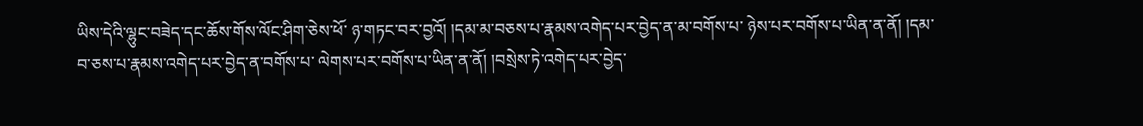ཡིས་དེའི་ལྷུང་བཟེད་དང་ཆོས་གོས་ལོང་ཤིག་ཅེས་ཕོ་ ཉ་གཏང་བར་བྱའོ། །དམ་མ་བཅས་པ་རྣམས་འགེད་པར་བྱེད་ན་མ་བགོས་པ་ ཉེས་པར་བགོས་པ་ཡིན་ན་ནོ། །དམ་བ་ཅས་པ་རྣམས་འགེད་པར་བྱེད་ན་བགོས་པ་ ལེགས་པར་བགོས་པ་ཡིན་ན་ནོ། །བསྲེས་ཏེ་འགེད་པར་བྱེད་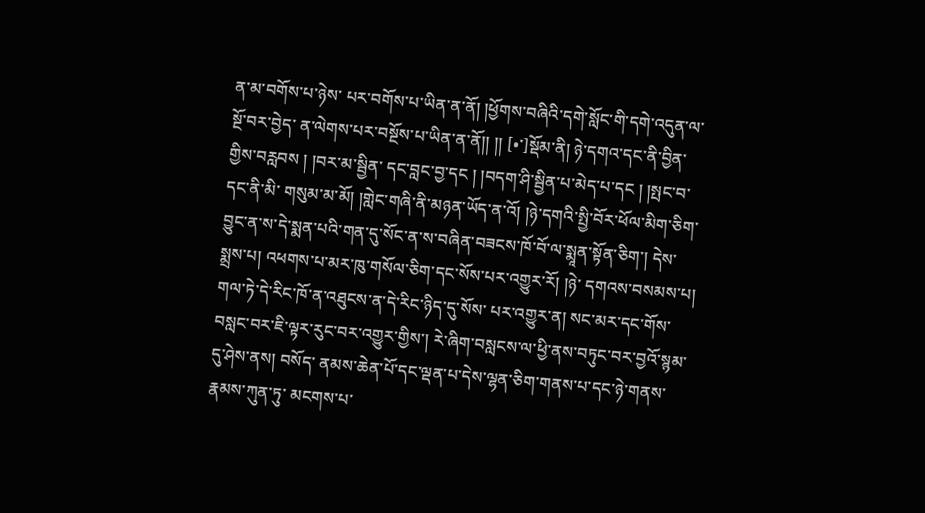ན་མ་བགོས་པ་ཉེས་ པར་བགོས་པ་ཡིན་ན་ནོ། །ཕྱོགས་བཞིའི་དགེ་སློང་གི་དགེ་འདུན་ལ་སྔོ་བར་བྱེད་ ན་ལེགས་པར་བསྔོས་པ་ཡིན་ན་ནོ།། །། [•་]སྡོམ་ནི། ཉེ་དགའ་དང་ནི་བྱིན་གྱིས་བརླབས ། །བར་མ་སྦྱིན་ དང་བླང་བྱ་དང ། །བདག་ཤི་སྦྱིན་པ་མེད་པ་དང ། །སྤང་བ་དང་ནི་མི་ གསུམ་མ་མོ། །གླེང་གཞི་ནི་མཉན་ཡོད་ན་འོ། །ཉེ་དགའི་སྤྱི་བོར་ཕོལ་མིག་ཅིག་ བྱུང་ན་ས་དེ་སྨན་པའི་གན་དུ་སོང་ན་ས་བཞིན་བཟངས་ཁོ་བོ་ལ་སྨཱན་སྟོན་ཅིག་། དེས་སྨྲས་པ། འཕགས་པ་མར་ཁུ་གསོལ་ཅིག་དང་སོས་པར་འགྱུར་རོ། །ཉེ་ དགའས་བསམས་པ། གལ་ཏེ་དེ་རིང་ཁོ་ན་འཐུངས་ན་དེ་རིང་ཉིད་དུ་སོས་ པར་འགྱུར་ན། སང་མར་དང་གོས་བསླང་བར་ཇི་ལྟར་རུང་བར་འགྱུར་གྱིས་། རེ་ཞིག་བསླངས་ལ་ཕྱི་ནས་བཏུང་བར་བྱའོ་སྙམ་དུ་ཤེས་ནས། བསོད་ ནམས་ཆེན་པོ་དང་ལྡན་པ་དེས་ལྷན་ཅིག་གནས་པ་དང་ཉེ་གནས་རྣམས་ཀུན་ཏུ་ མངགས་པ་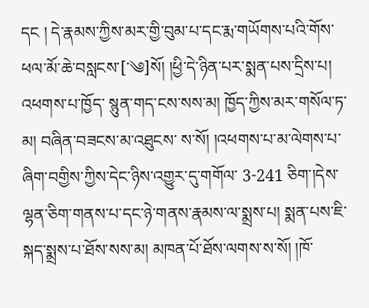དང ། དེ་རྣམས་ཀྱིས་མར་གྱི་བུམ་པ་དང་རྨ་གཡོགས་པའི་གོས་ ཕལ་མོ་ཆེ་བསླངས་[་༄]སོ། །ཕྱི་དེ་ཉིན་པར་སྨན་པས་དྲིས་པ། འཕགས་པ་ཁྱོད་ སྙུན་གད་ངས་སས་མ། ཁྱོད་ཀྱིས་མར་གསོལ་ཏ་མ། བཞིན་བཟངས་མ་འཐུངས་ ས་སོ། །འཕགས་པ་མ་ལེགས་པ་ཞིག་བགྱིས་ཀྱིས་དེང་ཉིས་འགྱུར་དུ་གགོལ་ 3-241 ཅིག་།དེས་ལྷན་ཅིག་གནས་པ་དང་ཉེ་གནས་རྣམས་ལ་སྨྲས་པ། སྨན་པས་ཇི་ སྐད་སྨྲས་པ་ཐོས་སས་མ། མཁན་པོ་ཐོས་ལགས་ས་སོ། །ཁོ་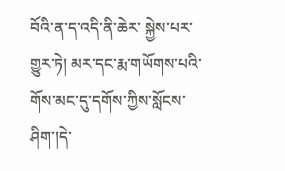བོའི་ན་ད་འདི་ནི་ཆེར་ སྐྱེས་པར་གྱུར་ཏེ། མར་དང་རྨ་གཡོགས་པའི་གོས་མང་དུ་དགོས་ཀྱིས་སློངས་ ཤིག་།དེ་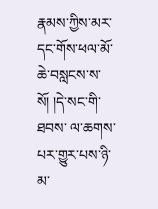རྣམས་ཀྱིས་མར་དང་གོས་ཕལ་མོ་ཆེ་བསླངས་ས་སོ། །དེ་སང་གི་ཐབས་ ལ་ཆགས་པར་གྱུར་པས་ཉི་མ་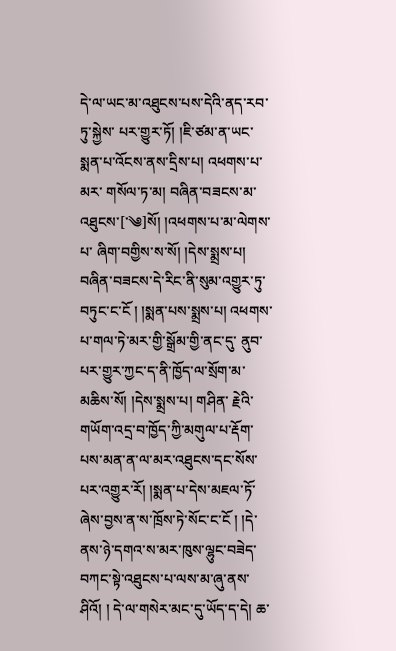དེ་ལ་ཡང་མ་འཐུངས་པས་དེའི་ནད་རབ་ཏུ་སྐྱེས་ པར་གྱུར་ཏོ། །ཇི་ཙམ་ན་ཡང་སྨན་པ་འོངས་ནས་དྲིས་པ། འཕགས་པ་མར་ གསོལ་ཏ་མ། བཞིན་བཟངས་མ་འཐུངས་[་༄]སོ། །འཕགས་པ་མ་ལེགས་པ་ ཞིག་བགྱིས་ས་སོ། །དེས་སྨྲས་པ། བཞིན་བཟངས་དེ་རིང་ནི་སུམ་འགྱུར་ཏུ་ བཏུང་ང་ངོ ། །སྨན་པས་སྨྲས་པ། འཕགས་པ་གལ་ཏེ་མར་གྱི་སྒྲོམ་གྱི་ནང་དུ་ ནུབ་པར་གྱུར་ཀྱང་ད་ནི་ཁྱོད་ལ་སྲོག་མ་མཆིས་སོ། །དེས་སྨྲས་པ། གཤིན་ རྗེའི་གཡོག་འདྲ་བ་ཁྱོད་ཀྱི་མགུལ་པ་རྡོག་པས་མན་ན་ལ་མར་འཐུངས་དང་སོས་ པར་འགྱུར་རོ། །སྨན་པ་དེས་མཇལ་ཏོ་ཞེས་བྱས་ན་ས་ཁྲོས་ཏེ་སོང་ང་ངོ ། །དེ་ ནས་ཉེ་དགའ་ས་མར་ཁུས་ལྷུང་བཟེད་བཀང་སྟེ་འཐུངས་པ་ལས་མ་ཞུ་ནས་ཤིའོ། ། དེ་ལ་གསེར་མང་དུ་ཡོད་ད་དེ། ཆ་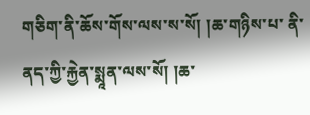གཅིག་ནི་ཆོས་གོས་ལས་ས་སོ། །ཆ་གཉིས་པ་ ནི་ནད་ཀྱི་རྐྱེན་སྨཱན་ལས་སོ། །ཆ་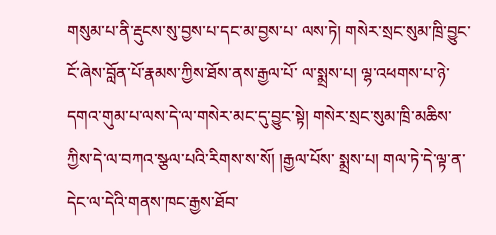གསུམ་པ་ནི་རྡུངས་སུ་བྱས་པ་དང་མ་བྱས་པ་ ལས་ཏེ། གསེར་སྲང་སུམ་ཁྲི་བྱུང་ངོ་ཞེས་བློན་པོ་རྣམས་ཀྱིས་ཐོས་ནས་རྒྱལ་པོ་ ལ་སྨྲས་པ། ལྷ་འཕགས་པ་ཉེ་དགའ་གུམ་པ་ལས་དེ་ལ་གསེར་མང་དུ་བྱུང་སྟེ། གསེར་སྲང་སུམ་ཁྲི་མཆིས་ཀྱིས་དེ་ལ་བཀའ་སྩལ་པའི་རིགས་ས་སོ། །རྒྱལ་པོས་ སྨྲས་པ། གལ་ཏེ་དེ་ལྟ་ན་དེང་ལ་དེའི་གནས་ཁང་རྒྱས་ཐོབ་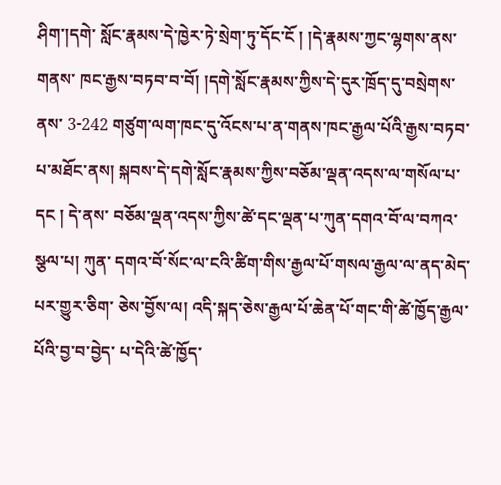ཤིག་།དགེ་ སློང་རྣམས་དེ་ཁྱེར་ཏེ་སྲེག་ཏུ་དོང་ངོ ། །དེ་རྣམས་ཀྱང་ལྷགས་ནས་གནས་ ཁང་རྒྱས་བཏབ་བ་བོ། །དགེ་སློང་རྣམས་ཀྱིས་དེ་དུར་ཁྲོད་དུ་བསྲེགས་ནས་ 3-242 གཙུག་ལག་ཁང་དུ་འོངས་པ་ན་གནས་ཁང་རྒྱལ་པོའི་རྒྱས་བཏབ་པ་མཐོང་ནས། སྐབས་དེ་དགེ་སློང་རྣམས་ཀྱིས་བཅོམ་ལྡན་འདས་ལ་གསོལ་པ་དང ། དེ་ནས་ བཅོམ་ལྡན་འདས་ཀྱིས་ཚེ་དང་ལྡན་པ་ཀུན་དགའ་བོ་ལ་བཀའ་སྩལ་པ། ཀུན་ དགའ་བོ་སོང་ལ་ངའི་ཚིག་གིས་རྒྱལ་པོ་གསལ་རྒྱལ་ལ་ནད་མེད་པར་གྱུར་ཅིག་ ཅེས་བྱོས་ལ། འདི་སྐད་ཅེས་རྒྱལ་པོ་ཆེན་པོ་གང་གི་ཚེ་ཁྱོད་རྒྱལ་པོའི་བྱ་བ་བྱེད་ པ་དེའི་ཚེ་ཁྱོད་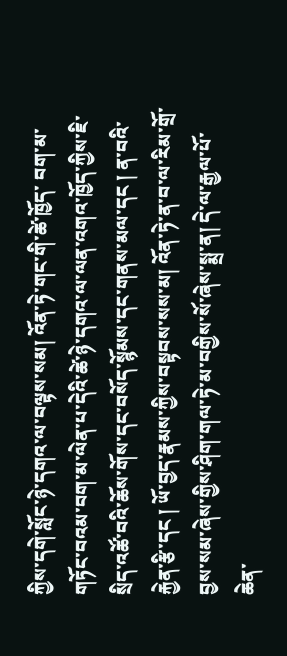ཀྱིས་དགེ་སློང་ཉེ་དགའ་ལ་བལྟས་སམ། འོན་ཏེ་གང་གི་ཚེ་ཁྱོད་ བག་མ་གཏོང་བའམ་བག་མ་ལེན་པ་དེའི་ཚེ་ཉེ་དགའ་ལ་ལན་འགའ་ཁྱོད་ཀྱིས་ཇི་ སྲིད་འཚོ་བའི་ཆོས་གོས་དང་བསོད་སྙོམས་དང་གནས་མལ་དང ། ན་བའི་ རྐྱེན་རྩི་དང ། ཡོ་བྱད་རྣམས་ཀྱིས་བསྟབས་སས་མ། འོན་ཏེ་ན་བ་ལ་རིམ་གྲོ་ བྱས་སམ་ཞེས་གྱིས་ཤིག་གལ་ཏེ་མ་བགྱིས་སོ་ཞེས་སྨྲ་ན། དེ་ལ་རྒྱལ་པོ་ཆེན་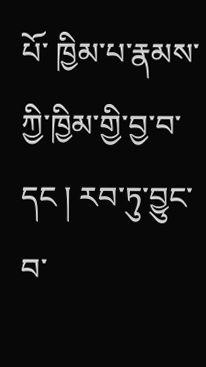པོ་ ཁྱིམ་པ་རྣམས་ཀྱི་ཁྱིམ་གྱི་བྱ་བ་དང ། རབ་ཏུ་བྱུང་བ་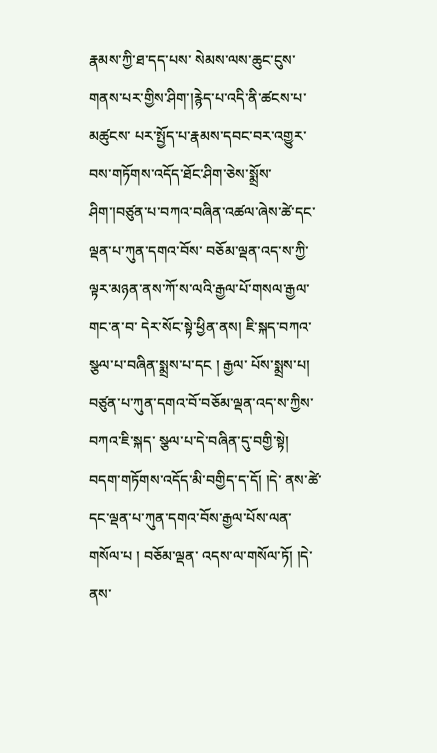རྣམས་ཀྱི་ཐ་དད་པས་ སེམས་ལས་ཆུང་ངུས་གནས་པར་གྱིས་ཤིག་།རྙེད་པ་འདི་ནི་ཚངས་པ་མཚུངས་ པར་སྤྱོད་པ་རྣམས་དབང་བར་འགྱུར་བས་གཏོགས་འདོད་ཐོང་ཤིག་ཅེས་སྨྲོས་ ཤིག་།བཙུན་པ་བཀའ་བཞིན་འཚལ་ཞེས་ཚེ་དང་ལྡན་པ་ཀུན་དགའ་བོས་ བཅོམ་ལྡན་འད་ས་ཀྱི་ལྟར་མཉན་ནས་ཀོ་ས་ལའི་རྒྱལ་པོ་གསལ་རྒྱལ་གང་ན་བ་ དེར་སོང་སྟེ་ཕྱིན་ནས། ཇི་སྐད་བཀའ་སྩལ་པ་བཞིན་སྨྲས་པ་དང ། རྒྱལ་ པོས་སྨྲས་པ། བཙུན་པ་ཀུན་དགའ་བོ་བཅོམ་ལྡན་འད་ས་ཀྱིས་བཀའ་ཇི་སྐད་ སྩལ་པ་དེ་བཞིན་དུ་བགྱི་སྟེ། བདག་གཏོགས་འདོད་མི་བགྱིད་ད་དོ། །དེ་ ནས་ཚེ་དང་ལྡན་པ་ཀུན་དགའ་བོས་རྒྱལ་པོས་ལན་གསོལ་པ ། བཅོམ་ལྡན་ འདས་ལ་གསོལ་ཏོ། །དེ་ནས་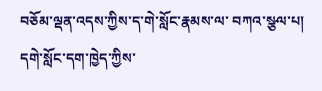བཅོམ་ལྡན་འདས་ཀྱིས་ད་གེ་སློང་རྣམས་ལ་ བཀའ་སྩལ་པ། དགེ་སློང་དག་ཁྱེད་ཀྱིས་